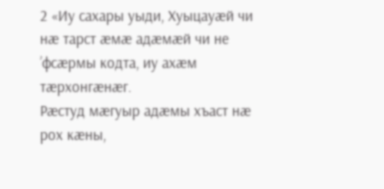2 «Иу сахары уыди, Хуыцауӕй чи нӕ тарст ӕмӕ адӕмӕй чи не ’фсӕрмы кодта, иу ахӕм тӕрхонгӕнӕг.
Рӕстуд мӕгуыр адӕмы хъаст нӕ рох кӕны,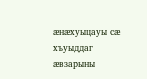ӕнӕхуыцауы сӕ хъуыддаг ӕвзарыны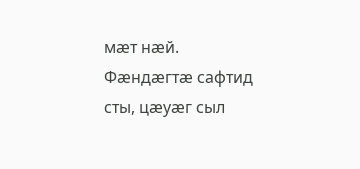мӕт нӕй.
Фӕндӕгтӕ сафтид сты, цӕуӕг сыл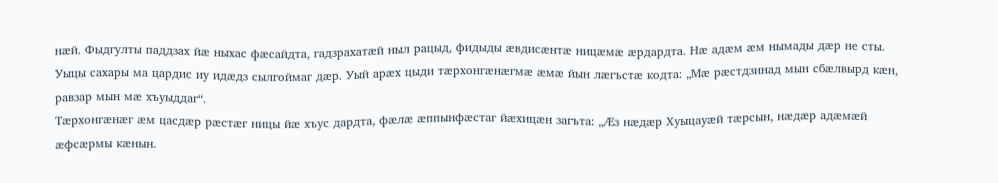нӕй. Фыдгулты паддзах йӕ ныхас фӕсайдта, гадзрахатӕй ныл рацыд, фидыды ӕвдисӕнтӕ ницӕмӕ ӕрдардта. Нӕ адӕм ӕм нымады дӕр не сты.
Уыцы сахары ма цардис иу идӕдз сылгоймаг дӕр. Уый арӕх цыди тӕрхонгӕнӕгмӕ ӕмӕ йын лӕгъстӕ кодта: „Мӕ рӕстдзинад мын сбӕлвырд кӕн, равзар мын мӕ хъуыддаг“.
Тӕрхонгӕнӕг ӕм цасдӕр рӕстӕг ницы йӕ хъус дардта, фӕлӕ ӕппынфӕстаг йӕхицӕн загъта: „Ӕз нӕдӕр Хуыцауӕй тӕрсын, нӕдӕр адӕмӕй ӕфсӕрмы кӕнын.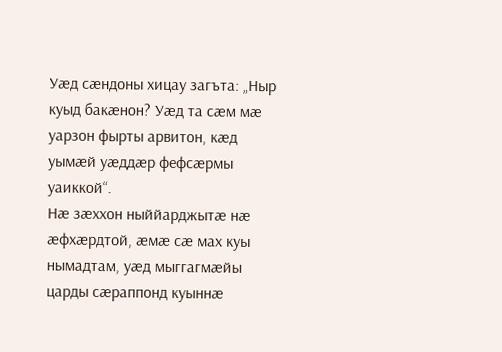Уӕд сӕндоны хицау загъта: „Ныр куыд бакӕнон? Уӕд та сӕм мӕ уарзон фырты арвитон, кӕд уымӕй уӕддӕр фефсӕрмы уаиккой“.
Нӕ зӕххон ныййарджытӕ нӕ ӕфхӕрдтой, ӕмӕ сӕ мах куы нымадтам, уӕд мыггагмӕйы царды сӕраппонд куыннӕ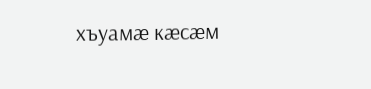хъуамӕ кӕсӕм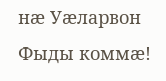нӕ Уӕларвон Фыды коммӕ!